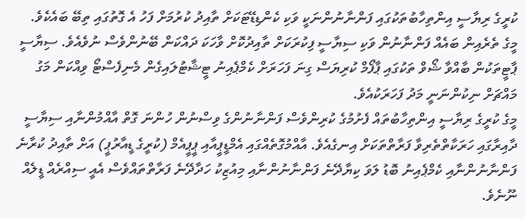ކުރީގެ ރިޔާސީ އިންތިހާބުތަކުގައި ފަންނާނުންނަކީ ވަކި ކެންޑިޑޭޓަކަށް ތާއިދު ކުރުމަށް ފަހު އެ ގޮތުގައި ތިބޭ ބައެކެވެ.
މީގެ ތެރެއިން ބައެއް ފަންނާނުން ވަކި ސިޔާސީ ފިކުރަކަށް ތާއިދުކޮށް ވާހަކަ ދައްކަން ބޭނުންވެސް ނުވެއެވެ. ސިޔާސީ ޕާޓީތަކުން ބާއްވާ ޝޯވް ތަކުގައި ޕާފޯމް ކުރިޔަސް ގިނަ ފަހަރަށް ކެމްޕެއިނު ޓީޝާޓުލައިގެން މެނިފެސްޓޯ ވިއްކަން މަގު މައްޗަށް ނިކުންނަނީ މަދު ފަހަރަކުއެވެ.
މީގެ ކުރީގެ ރިޔާސީ އިންތިހާބުތައް ފެށުމުގެ ކުރިންވެސް ފަންނާނުންގެ ވިސްނުން ހުންނަ ގޮތް އާއްމުންނާއި ސިޔާސީ ދާއިރާގައި ހަރަކާތްތެރިވާ ފަރާތްތަކަށް އިނގެއެވެ. އާއްމުގޮތެއްގައި އެމްޑީޕީއާއި ޕީޕީއެމް (ކުރީގެ ޑީއާރުޕީ) އަށް ތާއިދު ކުރާނެ ފަންނާނުންނާއި ކެމްޕެއިނު ބޮޑު ލަވަ ކިޔާދޭނެ ފަންނާނުންނާއި މިއުޒިކު ހަދާދޭނެ ފަރާތްތައްވެސް އެއީ ސިއްރެއް ޑީލެއް ނޫނެވެ.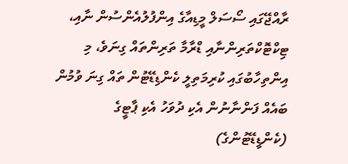ރާއްޖޭގައި ސޯސަލް މީޑިއާގެ އިންފުލުއެންސުން ނާއި، ޓިކްޓޮކްތަރިންނާއި ޑްރާމާ ތަރިންތައް ގިނަވެ، މި އިންތިހާބުގައި ކުރިމަތިލީ ކެންޑިޑޭޓުން ތައް ގިނަ ވުމުން ބައެއް ފަންނާނުން އެކި ދުވަހު އެކި ޕާޓީގެ (ކެންޑީޑޭޓުންގެ)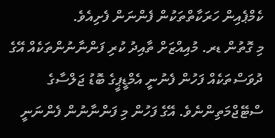ކެމްޕެއިން ހަރަކާތްތަކުން ފެންނަން ފެށިއެވެ.
މި ގޮތުން ޑރ. މުއިއްޒަށް ތާއިދު ކުރި ފަންނާނުންތަކެއް އޭގެ ދުވަސްތަކެއް ފަހުން ފެނުނީ އެމްޑީޕީގެ ބޮޑު ޖަލްސާގެ ސްޓޭޖްމަތިންނެވެ. އޭގެ ފަހުން މި ފަންނާނުން ފެންނަނީ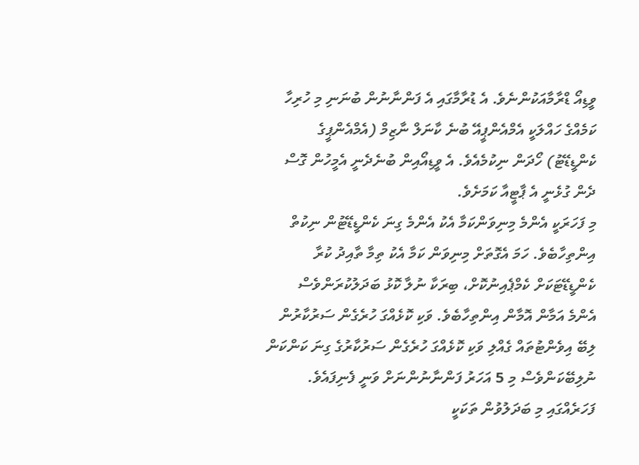ވީޑިއޯ ޑްރާމާއަކުންނެވެ. އެ ޑުރާމާގައި އެ ފަންނާނުން ބުނަނި މި ހުރިހާ ކަމެއްގެ ހައްލަކީ އެމްއެންޕީއޭ ބުނެ ކާނަލް ނާޒިމް (އެމްއެންޕީގެ ކެންޑީޑޭޓު) ހޯދަން ނިކުމެއެވެ. އެ ވީޑިއޯއިން ބުނެދެނީ އެމީހުން ގޮސް ދެން ގުޅެނީ އެ ޕާޓީއާ ކަމަށެވެ.
މި ފަހަރަކީ އެންމެ މިނިވަންކަމާ އެކު އެންމެ ގިނަ ކެންޑީޑޭޓުން ނިކުތް އިންތިހާބެވެ. ހަމަ އެގޮތަށް މިނިވަން ކަމާ އެކު ތިމާ ތާއިދު ކުރާ ކެންޑީޑޭޓަކަށް ކެމްޕެއިނުކޮށް، ބިރަކާ ނުލާ ކޮޅު ބަދަލުކުރަންވެސް އެންމެ އަމާން އޮމާން އިންތިހާބެވެ. ވަކި ކޮޅެއްގަ ހުރެގެން ސަރުކާރުން ލިބޭ އިވެންޓުތައް ގެއްލި ވަކި ކޮޅެއްގަ ހުރެގެން ސަރުކާރުގެ ގިނަ ކަންކަން ނުލިބޭކަންވެސް މި 5 އަހަރު ފަންނާނުންނަށް ވަނީ ފެނިފައެވެ. ފަހަރެއްގައި މި ބަދަލުވުން ތަކަކީ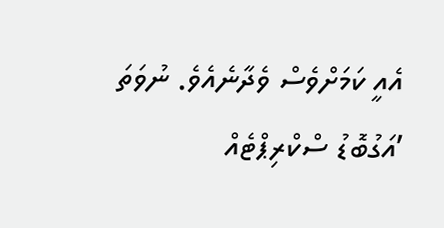އެއީ ކަމަށްވެސް ވެދާނެއެވެ. ނުވަތަ ’އަގުބޮޑު ސްކްރިޕްޓެއް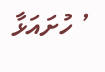’ ހުށައަޅާ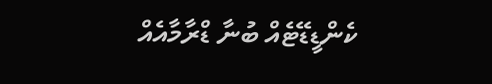ކެންޑީޑޭޓެއް ބުނާ ޑްރާމާއެއް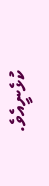ކުޅެނީއެވެ.